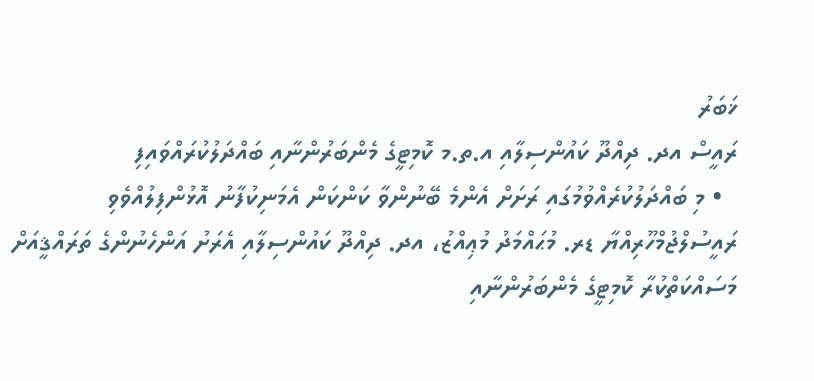ޚަބަރު
ރައީސް އދ. ދިއްދޫ ކައުންސިލާއި އ.ތ.މ ކޮމިޓީގެ މެންބަރުންނާއި ބައްދަލުކުރައްވައިފި
  • މި ބައްދަލުކުރެއްވުމުގައި ރަށަށް އެންމެ ބޭނުންވާ ކަންކަން އެމަނިކުފާނު އޮޅުންފިލުއްވެވި
ރައީސުލްޖުމްހޫރިއްޔާ ޑރ. މުޙައްމަދު މުޢިއްޒު، އދ. ދިއްދޫ ކައުންސިލާއި އެރަށު އަންހެނުންގެ ތަރައްޤީއަށް މަސައްކަތްކުރާ ކޮމިޓީގެ މެންބަރުންނާއި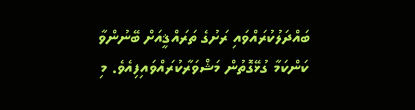ބައްދަލުކުރައްވައި ރަށުގެ ތަރައްޤީއަށް ބޭނުންވާ ކަންކަމާ ގުޅޭގޮތުން މަޝްވަރާކުރައްވައިފިއެވެ. މި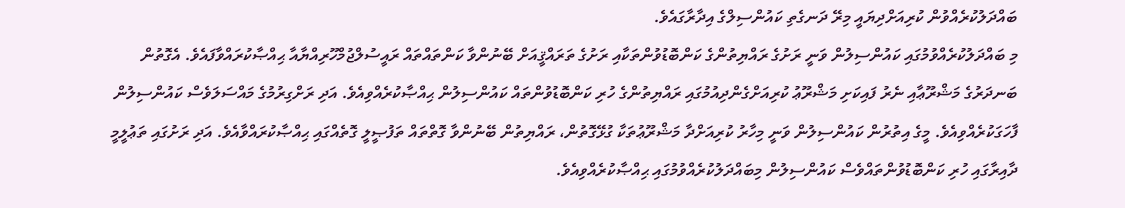ބައްދަލުކުރެއްވުން ކުރިއަށްދިޔައީ މިރޭ ދަނގެތި ކައުންސިލްގެ އިދާރާގައެވެ.
މި ބައްދަލުކުރެއްވުމުގައި ކައުންސިލުން ވަނީ ރަށުގެ ރައްޔިތުންގެ ކަންބޮޑުވުންތަކާއި ރަށުގެ ތަރައްޤީއަށް ބޭނުންވާ ކަންތައްތައް ރައީސުލްޖުމްހޫރިއްޔާއާ ޙިއްޞާކުރައްވާފައެވެ. އެގޮތުން ބަނދަރުގެ މަޝްރޫޢާއި ނެރު ފައިކަށި މަޝްރޫޢު ކުރިއަށްގެންދިއުމުގައި ރައްޔިތުންގެ ހުރި ކަންބޮޑުވުންތައް ކައުންސިލުން ޙިއްޞާކުރެއްވިއެވެ. އަދި ރަށްގިރުމުގެ މައްސަލަވެސް ކައުންސިލުން ފާހަގަކުރެއްވިއެވެ. މީގެ އިތުރުން ކައުންސިލުން ވަނީ މިހާރު ކުރިއަށްދާ މަޝްރޫޢުތަކާ ގުޅޭގޮތުން، ރައްޔިތުން ބޭނުންވާ ގޮތްތައް ތަފުޞީލީ ގޮތެއްގައި ޙިއްޞާކުރައްވާއެވެ. އަދި ރަށުގައި ތަޢުލީމީ ދާއިރާގައި ހުރި ކަންބޮޑުވުންތައްވެސް ކައުންސިލުން މިބައްދަލުކުރެއްވުމުގައި ޙިއްޞާކުރެއްވިއެވެ.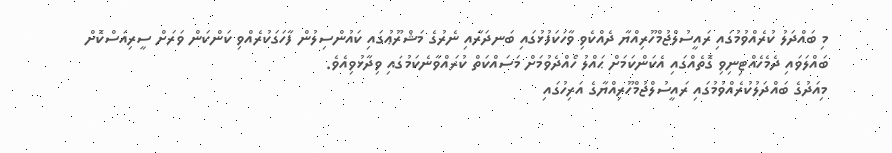މި ބައްދަލު ކުރެއްވުމުގައި ރައީސުލްޖުމްހޫރިއްޔާ ދެއްކެވި ވާހަކަފުޅުގައި ބަނދަރާއި ނެރުގެ މަޝްރޫޢުގައި ކައުންސިލުން ފާހަގަކުރެއްވި ކަންކަން ވަރަށް ސީރިއަސްކޮށް ބައްލަވައި ދެމެހެއްޓިނިވި ގޮތެއްގައި އެކަންކަމަށް ޙައްލު ހޯއްދެވުމަށް މަސައްކަތް ކުރައްވާނެކަމުގައި ވިދާޅުވިއެވެ.
މިއަދުގެ ބައްދަލުކުރެއްވުމުގައި ރައީސުލްޖުމްހޫރިއްޔާގެ އަރިހުގައި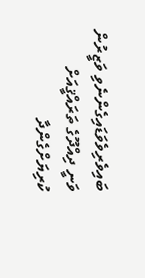ބައިވެރިވެވަޑައިގެންނެވި ވަޒީރުން ވަނީ ދިއްދޫގެ ތަރައްޤީއަށް ކުރިޔަށްގެންދާ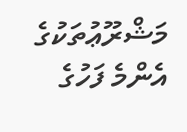މަޝްރޫޢުތަކުގެ އެންމެ ފަހުގެ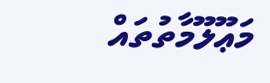މަޢޫލޫމާތުތައް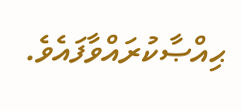ޙިއްޞާކުރައްވާފައެވެ.